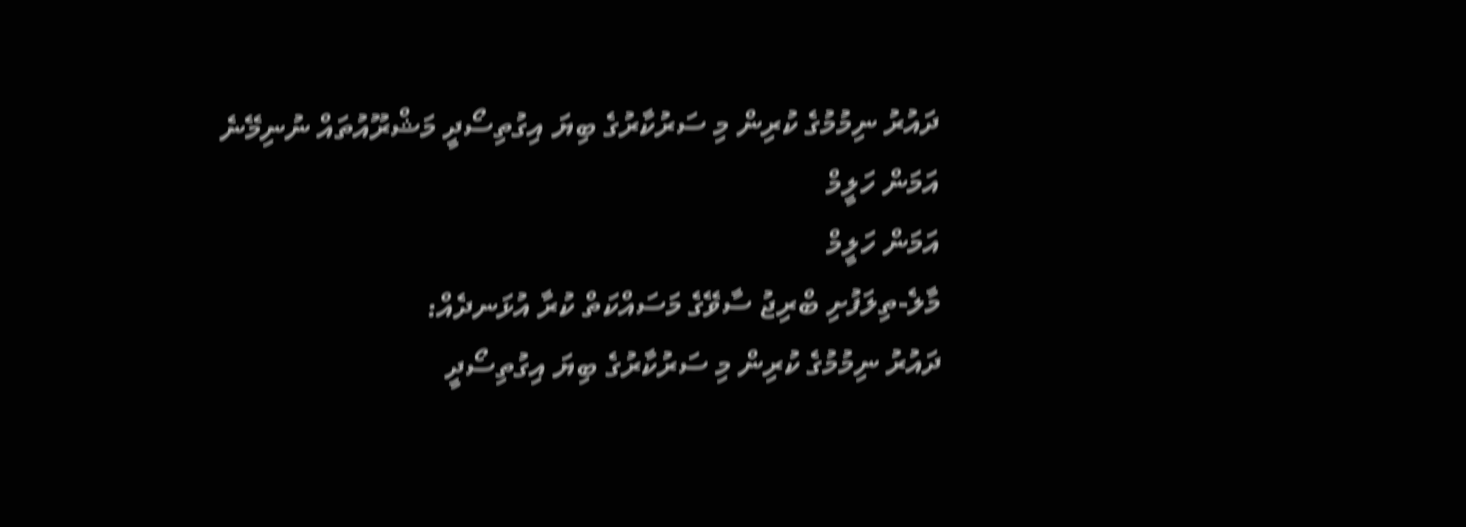ދައުރު ނިމުމުގެ ކުރިން މި ސަރުކާރުގެ ބިޔަ އިގުތިސޯދީ މަޝްރޫއުތައް ނުނިމޭނެ
އަމަން ހަލީމް
އަމަން ހަލީމް
މާލެ-ތިލަފުށި ބްރިޖު ސާވޭގެ މަސައްކަތް ކުރާ އުޅަނދެއް:
ދައުރު ނިމުމުގެ ކުރިން މި ސަރުކާރުގެ ބިޔަ އިގުތިސޯދީ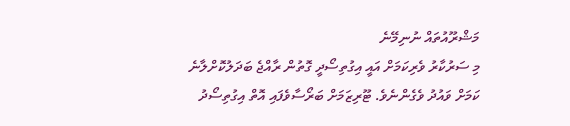މަޝްރޫއުތައް ނުނިމޭނެ
މި ސަރުކާރު ވެރިކަމަށް އައީ އިގުތިސޯދީ ގޮތުން ރާއްޖެ ބަދަލުކޮށްލާނެ ކަމަށް ވައުދު ވެގެންނެވެ. ޓޫރިޒަމަށް ބަރޯސާވެފައި އޮތް އިގުތިސޯދު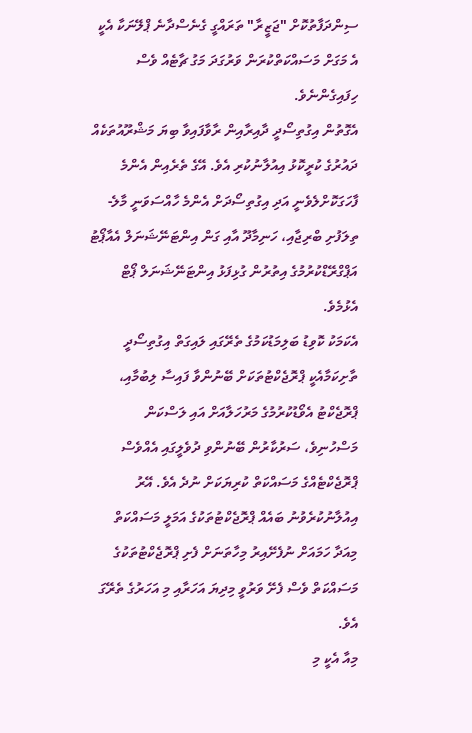ސިންދަފާތުކޮށް "ޖަޒީރާ" ތަރައްގީ ގެނެސްދާނެ ޕްލޭނަކާ އެކީ އެ މަގަށް މަސައްކަތްކުރަން ވަރުގަދަ މަގު ޗާޓެއް ވެސް ހިފައިގެންނެވެ.
އެގޮތުން އިގުތިސޯދީ ދާއިރާއިން ރާވާފައިވާ ބިޔަ މަޝްރޫއުތަކެއް ދައުރުގެ ކުރީކޮޅު އިއުލާނުކުރި އެވެ. އޭގެ ތެރެއިން އެންމެ ފާހަގަކޮށްލެވެނީ އަދި އިގުތިސޯދަށް އެންމެ ހާއްސަވަނީ މާލެ-ތިލަފުށި ބްރިޖާއި، ހަނިމާދޫ އާއި ގަން އިންޓަނޭޝަނަލް އެއާޕޯޓު އަޕްގްރޭޑްކުރުމުގެ އިތުރުން ގުޅިފަޅު އިންޓަނޭޝަނަލް ޕޯޓް އެޅުމެވެ.
އެކަމަކު ކޮވިޑު ބަލިމަޑުކަމުގެ ތެރޭގައި ލައިގަތް އިގުތިސޯދީ ތާށިކަމާއެކީ ޕްރޮޖެކްޓުތަކަށް ބޭނުންވާ ފައިސާ ލިބުމާއި، ޕްރޮޖެކްޓު އެވޯޑުކުރުމުގެ މަރުހަލާއަށް އައި ލަސްކަން މަސްހުނިވެ، ސަރުކާރުން ބޭނުންވި ދުވެލީގައި އެއްވެސް ޕްރޮޖެކްޓެއްގެ މަސައްކަތް ކުރިޔަކަށް ނުދެ އެވެ. އޭރު އިއުލާނުކުރެވުނު ބައެއް ޕްރޮޖެކްޓުތަކުގެ އަމަލީ މަސައްކަތް މިއަދާ ހަމައަށް ނުފެށޭއިރު މިހާތަނަށް ފެށި ޕްރޮޖެކްޓުތަކުގެ މަސައްކަތް ވެސް ފެށޭ ވަރުވީ މިދިޔަ އަހަރާއި މި އަހަރުގެ ތެރޭގަ އެވެ.
މިއާ އެކީ މި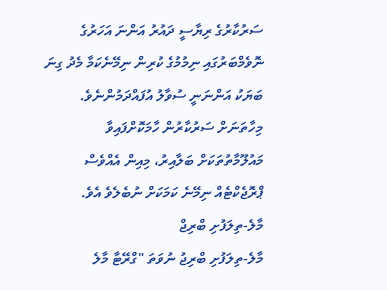ސަރުކާރުގެ ރިޔާސީ ދައުރު އަންނަ އަހަރުގެ ނޮވެމްބަރުގައި ނިމުމުގެ ކުރިން ނިމޭނެކަމާ މެދު ގިނަ ބަޔަކު އަންނަނީ ސުވާލު އުފައްދަމުންނެވެ. މިހާތަނަށް ސަރުކާރުން ހާމަކޮށްފައިވާ މައުލޫމާތުތަކަށް ބަލާއިރު، މިއިން އެއްވެސް ޕްރޮޖެކްޓެއް ނިމޭނެ ކަމަކަށް ނުބެލެވެ އެވެ.
މާލެ-ތިލަފުށި ބްރިޖް
މާލެ-ތިލަފުށި ބްރިޖު ނުވަތަ "ގްރޭޓާ މާލެ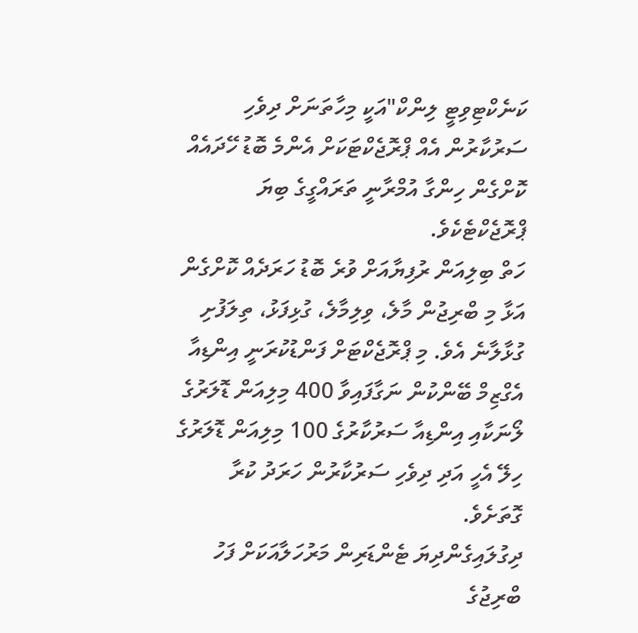ކަނެކްޓިވިޓީ ލިންކް"އަކީ މިހާތަނަށް ދިވެހި ސަރުކާރުން އެއް ޕްރޮޖެކްޓަކަށް އެންމެ ބޮޑު ހޭދައެއް ކޮށްގެން ހިންގާ އުމްރާނީ ތަރައްގީގެ ބިޔަ ޕްރޮޖެކްޓެކެވެ.
ހަތް ބިލިއަން ރުފިޔާއަށް ވުރެ ބޮޑު ހަރަދެއް ކޮށްގެން އަޅާ މި ބްރިޖުން މާލެ، ވިލިމާލެ، ގުޅިފަޅު، ތިލަފުށި ގުޅާލާނެ އެވެ. މި ޕްރޮޖެކްޓަށް ފަންޑުކުރަނީ އިންޑިއާ އެގްޒިމް ބޭންކުން ނަގާފައިވާ 400 މިލިއަން ޑޮލަރުގެ ލޯނަކާއި އިންޑިއާ ސަރުކާރުގެ 100 މިލިއަން ޑޮލަރުގެ ހިލޭ އެހީ އަދި ދިވެހި ސަރުކާރުން ހަރަދު ކުރާ ގޮތަށެވެ.
ދިގުލައިގެންދިޔަ ޓެންޑަރިން މަރުހަލާއަކަށް ފަހު ބްރިޖުގެ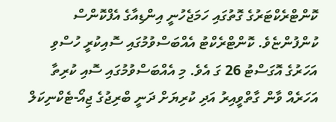ކޮންޓްރެކްޓަރުގެ ގޮތުގައި ހަމަޖެހުނީ އިންޑިއާގެ އެފްކޮންސް ކުންފުންޏެވެ. ކޮންޓްރެކްޓު އެއްބަސްވުމުގައި ސޮއިކުރީ ހުސްވި އަހަރުގެ އޮގަސްޓު 26 ގަ އެވެ. މި އެއްބަސްވުމުގައި ސޮއި ކުރިތާ އަހަރެއް ވާން ގާތްވީއިރު އަދި ކުރިޔަށް ދަނީ ބްރިޖުގެ ޖިއޯ-ޓެކްނިކަލް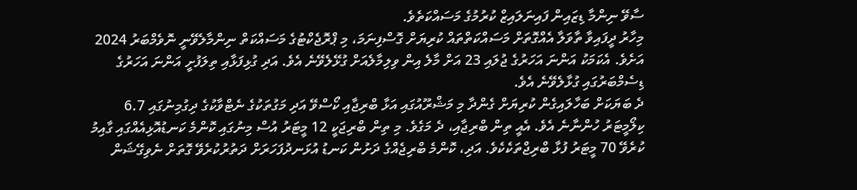ސާވޭ ނިންމާ ޑިޒައިން ފައިނަލައިޒް ކުރުމުގެ މަސައްކަތެވެ.
މިހާރު ދީފައިވާ ތާވަލާ އެއްގޮތަށް މަސައްކަތްތައް ކުރިޔަށް ގޮސްފިނަމަ، މި ޕްރޮޖެކްޓުގެ މަސައްކަތް ނިންމާލެވޭނީ ނޮވެމްބަރު 2024 އަށެވެ. އެކަމަކު އަންނަ އަހަރުގެ ޖުލައި 23 އަށް މާލެ އިން ވިލިމާލެއަށް ގުޅޭލެވޭނެ އެވެ. އަދި ގުޅިފަޅާއި ތިލަފުށީ އަންނަ އަހަރުގެ ޑިސެމްބަރުގައި ގުޅާލެވޭނެ އެވެ.
ދެ ބަޔަކަށް ބަހާލައިގެން ކުރިޔަށް ގެންދާ މި މަޝްރޫއުގައި އަޅާ ބްރިޖާއި ކޯސްވޭ އަދި މަގުތަކުގެ ނެޓްވާކުގެ ދިގުމިނުގައި 6.7 ކިލޯމީޓަރު ހުންނާނެ އެވެ. އެއީ ތިން ބްރިޖާއި، ދެ މަގެވެ. މި ތިން ބްރިޖަކީ 12 މީޓަރު އުސް މިނުގައި ކޮންމެ ކަނޑުއޮޅިއެއްގައި ގާއިމު ކުރެވޭ 70 މީޓަރު ފުޅާ ބްރިޖްތަކެކެވެ. އަދި، ކޮންމެ ބްރިޖެއްގެ ދަށުން ކަނޑު އުޅަނދުފަހަރަށް ދަތުރުކުރެވޭ ގޮތަށް ނެވިގޭޝަން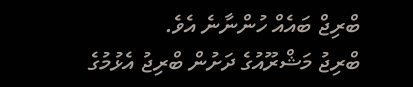ބްރިޖް ބައެއް ހުންނާނެ އެވެ.
ބްރިޖު މަޝްރޫއުގެ ދަށުން ބްރިޖު އެޅުމުގެ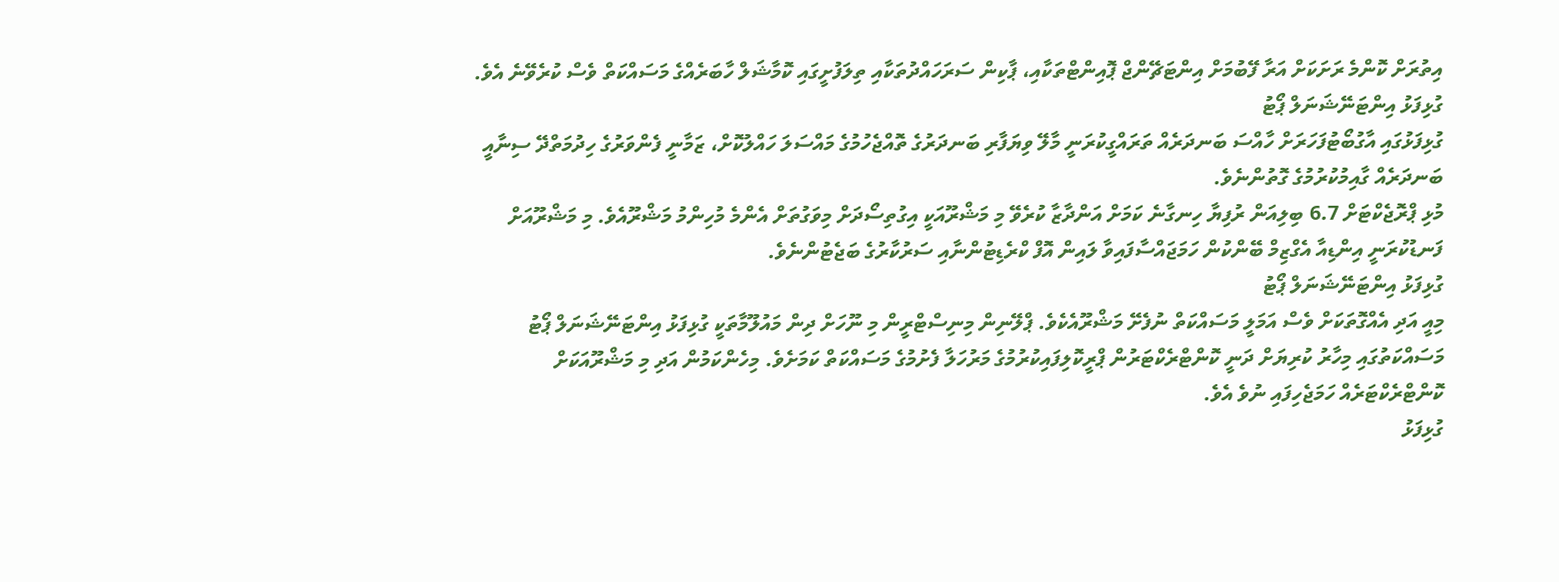އިތުރަށް ކޮންމެ ރަށަކަށް އަރާ ފޭބުމަށް އިންޓަޗޭންޖް ޕޮއިންޓްތަކާއި، ޕާކިން ސަރަހައްދުތަކާއި ތިލަފުށީގައި ކޮމާޝަލް ހާބަރެއްގެ މަސައްކަތް ވެސް ކުރެވޭނެ އެވެ.
ގުޅިފަޅު އިންޓަނޭޝަނަލް ޕޯޓު
ގުޅިފަޅުގައި އާގުބޯޓުފަހަރަށް ހާއްސަ ބަނދަރެއް ތަރައްގީކުރަނީ މާލޭ ވިޔަފާރި ބަނދަރުގެ ތޮއްޖެހުމުގެ މައްސަލަ ހައްލުކޮށް، ޒަމާނީ ފެންވަރުގެ ހިދުމަތްދޭ ސިނާއީ ބަނދަރެއް ގާއިމުކުރުމުގެ ގޮތުންނެވެ.
މުޅި ޕްރޮޖެކްޓަށް 6.7 ބިލިއަން ރުފިޔާ ހިނގާނެ ކަމަށް އަންދާޒާ ކުރެވޭ މި މަޝްރޫއަކީ އިގުތިސޯދަށް މިވަގުތަށް އެންމެ މުހިންމު މަޝްރޫއެވެ. މި މަޝްރޫއަށް ފަނޑުކުރަނީ އިންޑިއާ އެގްޒިމް ބޭންކުން ހަމަޖައްސާފައިވާ ލައިން އޮފް ކްރެޑިޓުންނާއި ސަރުކާރުގެ ބަޖެޓުންނެވެ.
ގުޅިފަޅު އިންޓަނޭޝަނަލް ޕޯޓު
މިއީ އަދި އެއްގޮތަކަށް ވެސް އަމަލީ މަސައްކަތް ނުފެށޭ މަޝްރޫއެކެވެ. ޕްލޭނިން މިނިސްޓްރީން މި ނޫހަށް ދިން މައުލޫމާތަކީ ގުޅިފަޅު އިންޓަނޭޝަނަލް ޕޯޓު މަސައްކަތުގައި މިހާރު ކުރިޔަށް ދަނީ ކޮންޓްރެކްޓަރުން ޕްރީކޮލިފައިކުރުމުގެ މަރުހަލާ ފެށުމުގެ މަސައްކަތް ކަމަށެވެ. މިހެންކަމުން އަދި މި މަޝްރޫއަކަށް ކޮންޓްރެކްޓަރެއް ހަމަޖެހިފައި ނުވެ އެވެ.
ގުޅިފަޅު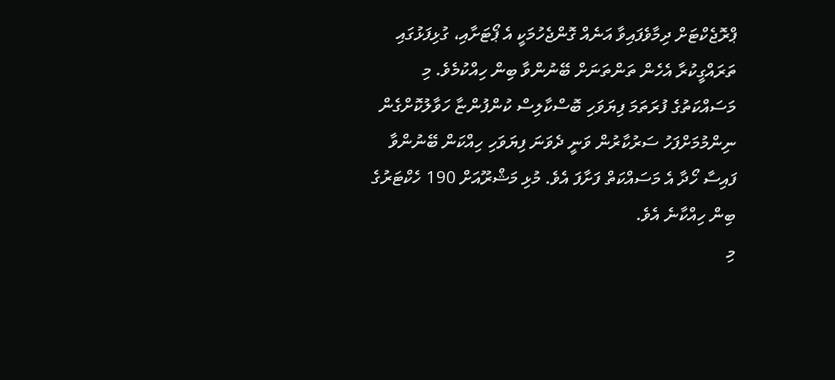ޕްރޮޖެކްޓަށް ދިމާވެފައިވާ އަނެއް ގޮންޖެހުމަކީ އެ ޕޯޓަށާއި، ގުޅިފަޅުގައި ތަރައްގީކުރާ އެހެން ތަންތަނަށް ބޭނުންވާ ބިން ހިއްކުމެވެ. މި މަސައްކަތުގެ ފުރަތަމަ ފިޔަވަހި ބޮސްކާލިސް ކުންފުންޏާ ހަވާލުކޮށްގެން ނިންމުމަށްފަހު ސަރުކާރުން ވަނީ ދެވަނަ ފިޔަވަހި ހިއްކަން ބޭނުންވާ ފައިސާ ހޯދާ އެ މަސައްކަތް ފަށާފަ އެވެ. މުޅި މަޝްރޫއަށް 190 ހެކްޓަރުގެ ބިން ހިއްކާނެ އެވެ.
މި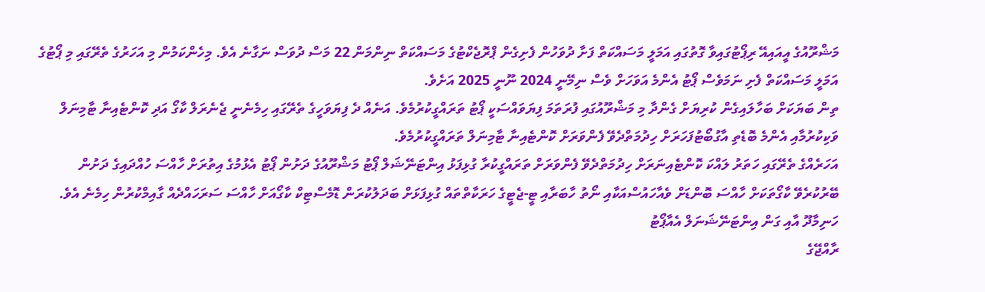މަޝްރޫއުގެ އީއައިއޭ ރިޕޯޓުގައިވާ ގޮތުގައި އަމަލީ މަސައްކަތް ފަށާ ދުވަހުން ފެށިގެން ޕްރޮޖެކްޓުގެ މަސައްކަތް ނިންމަން 22 މަސް ދުވަސް ނަގާނެ އެވެ. މިހެންކަމުން މި އަހަރުގެ ތެރޭގައި މި ޕޯޓުގެ އަމަލީ މަސައްކަތް ފެށި ނަމަވެސް ޕޯޓު އެންމެ އަވަހަށް ވެސް ނިމޭނީ 2024 ނޫނީ 2025 އަށެވެ.
ތިން ބަޔަކަށް ބަހާލައިގެން ކުރިޔަށް ގެންދާ މި މަޝްރޫއުގައި ފުރަތަމަ ފިޔަވައްސަކީ ޕޯޓު ތަރައްގީކުރުމެވެ. އަނެއް ދެ ފިޔަވަހީގެ ތެރޭގައި ހިމެނެނީ ޖެނެރަލް ކާގޯ އަދި ކޮންޓެއިނާ ޓާމިނަލް ވަކިކުރުމާއި އެންމެ ބޮޑެތި އާގުބޯޓުފަހަރަށް ހިދުމަތްދެވޭ ފެންވަރަށް ކޮންޓެއިނާ ޓާމިނަލް ތަރައްގީކުރުމެވެ.
އަހަރެއްގެ ތެރޭގައި ހަތަރު ލައްކަ ކޮންޓެއިނަރަށް ހިދުމަތްދެވޭ ފެންވަރަށް ތަރައްގީކުރާ ގުޅިފަޅު އިންޓަނޭޝަލް ޕޯޓު މަޝްރޫއުގެ ދަށުން ޕޯޓު އެޅުމުގެ އިތުރަށް ހާއްސަ ހުއްދައިގެ ދަށުން ބޭރުކުރެވޭ ކާގޯތަކަށް ހާއްސަ ބޮންޑަށް ވެއާހައުސްއަކާއި ނޯތު ހާބަރާއި ޓީ-ޖެޓީގެ ހަރަކާތްތައް ގުޅިފަޅަށް ބަދަލުކުރަން ޑޮމެސްޓިކް ކާގޯއަށް ހާއްސަ ސަރަހައްދެއް ގާއިމްކުރުން ހިމެނެ އެވެ.
ހަނިމާދޫ އާއި ގަން އިންޓަނޭޝަނަލް އެއާޕޯޓު
ރާއްޖޭގެ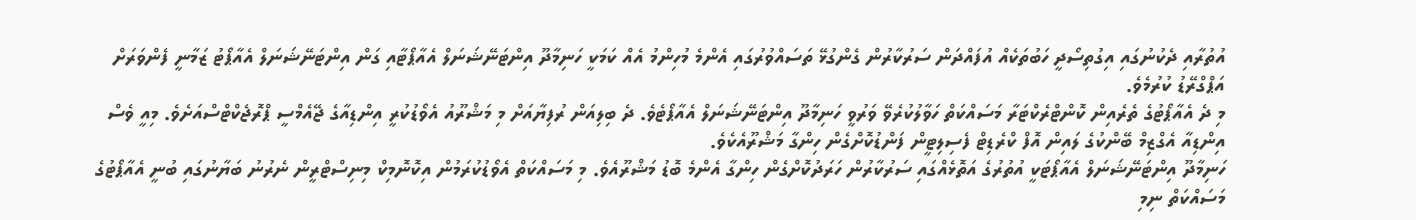އުތުރާއި ދެކުނުގައި އިގުތިސޯދީ ހަބުތަކެއް އުފައްދަން ސަރުކާރުން ގެންގުޅޭ ތަސައްވުރުގައި އެންމެ މުހިންމު އެއް ކަމަކީ ހަނިމާދޫ އިންޓަނޭޝަނަލް އެއާޕޯޓާއި ގަން އިންޓަނޭޝަނަލް އެއާޕޯޓު ޒަމާނީ ފެންވަރަށް އަޕްގްރޭޑު ކުރުމެވެ.
މި ދެ އެއާޕޯޓުގެ ތެރެއިން ކޮންޓްރެކްޓަރާ މަސައްކަތް ހަވާލުކުރެވޭ ވަރުވީ ހަނިމާދޫ އިންޓަނޭޝަނަލް އެއާޕޯޓެވެ. ދެ ބިލިއަން ރުފިޔާއަށް މި މަޝްރޫއު އެވޯޑުކުރީ އިންޑިއާގެ ޖޭއެމްސީ ޕްރޮޖެކްޓްސްއަށެވެ. މިއީ ވެސް އިންޑިއާ އެގްޒިމް ބޭންކުގެ ލައިން އޮފް ކްރެޑިޓް ފެސިލިޓީން ފަންޑުކޮށްގެން ހިންގާ މަޝްރޫއެކެވެ.
ހަނިމާދޫ އިންޓަނޭޝަނަލް އެއާޕޯޓަކީ އުތުރުގެ އަތޮޅެއްގައި ސަރުކާރުން ހަރަދުކޮށްގެން ހިންގާ އެންމެ ބޮޑު މަޝްރޫއެވެ. މި މަސައްކަތް އެވޯޑުކުރަމުން އިކޮނޮމިކް މިނިސްޓްރީން ނެރުނު ބަޔާނުގައި ބުނީ އެއާޕޯޓުގެ މަސައްކަތް ނިމި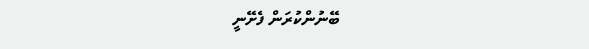ބޭނުންކުރަން ފެށޭނީ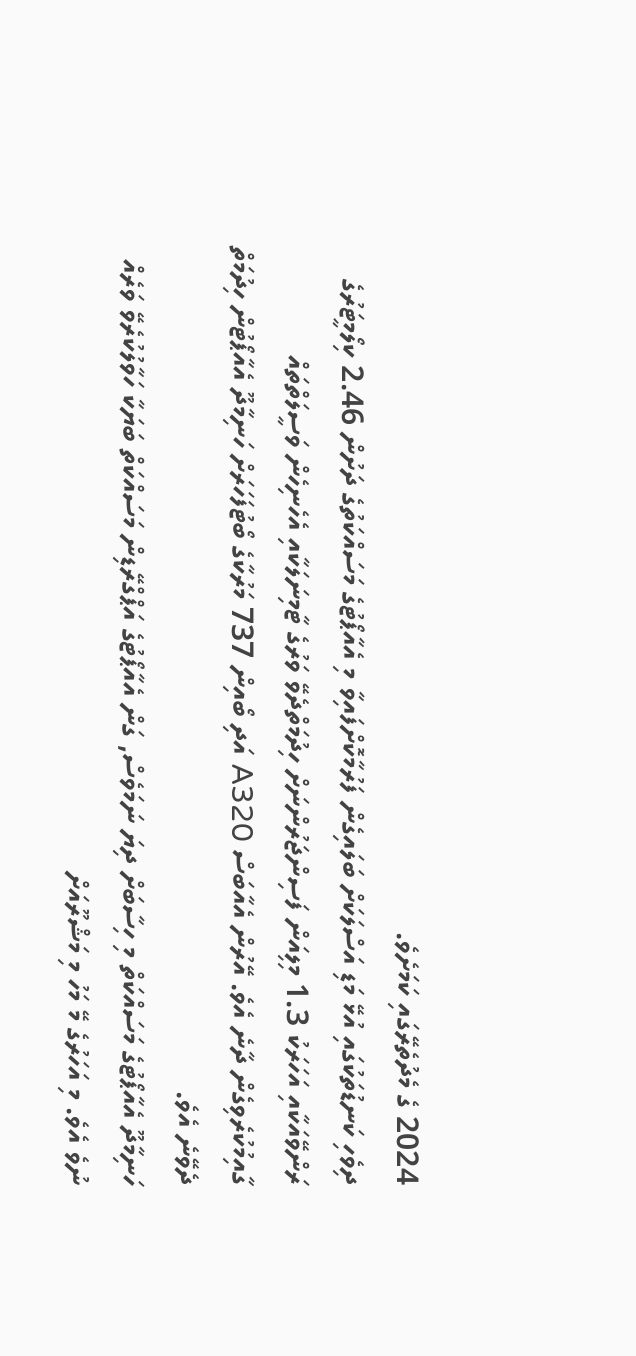2024 ގެ މެދުތެރޭގައި ކަމަށެވެ.
ދިވެހި ކަނޑުތަކުގައި އުޅޭ މަޑި އަސްލަކަށް ބަލައިގެން ފަރުމާކޮށްފައިވާ މި އެއާޕޯޓުގެ މަސައްކަތުގެ ދަށުން 2.46 ކިލޯމީޓަރުގެ ރަންވޭއަކާއި އަހަރަކު 1.3 މިލިއަން ފަސިންޖަރުންނަށް ހިދުމަތްދެވޭ ވަރުގެ ޓާމިނަލަކާއި އެހެނިހެން ވަސީލަތްތައް ގާއިމުކުރެވިގެން ދާނެ އެވެ. އޭރުން އެއާބަސް A320 އަދި ބޯއިން 737 މަރުކާގެ ބޯޓުފަހަރަށް ހަނިމާދޫ އެއާޕޯޓުން ހިދުމަތް ދެވޭނެ އެވެ.
ހަނިމާދޫ އެއާޕޯޓުގެ މަސައްކަތް މި ހިސާބަށް ދިޔަ ނަމަވެސް, ގަން އެއާޕޯޓުގެ އަޕްގްރޭޑިން މަސައްކަތް ބަޔަކާ ހަވާލުކުރެވޭ ވަރެއް ނުވެ އެވެ. މި އަހަރުގެ މޭ މަހު މި މަޝްރޫއަށް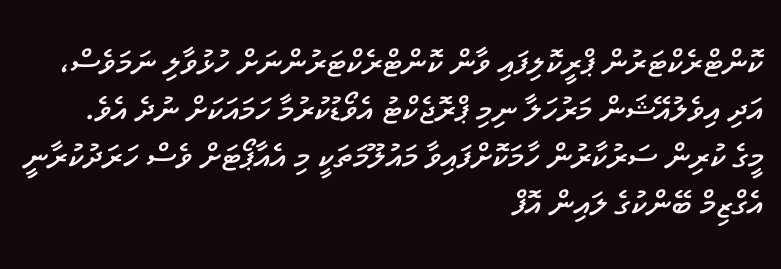ކޮންޓްރެކްޓަރުން ޕްރީކޮލިފައި ވާން ކޮންޓްރެކްޓަރުންނަށް ހުޅުވާލި ނަމަވެސް، އަދި އިވެލުއޭޝަން މަރުހަލާ ނިމި ޕްރޮޖެކްޓު އެވޯޑުކުރުމާ ހަމައަކަށް ނުދެ އެވެ.
މީގެ ކުރިން ސަރުކާރުން ހާމަކޮށްފައިވާ މައުލޫމަތަކީ މި އެއާޕޯޓަށް ވެސް ހަރަދުކުރާނީ އެގްޒިމް ބޭންކުގެ ލައިން އޮފް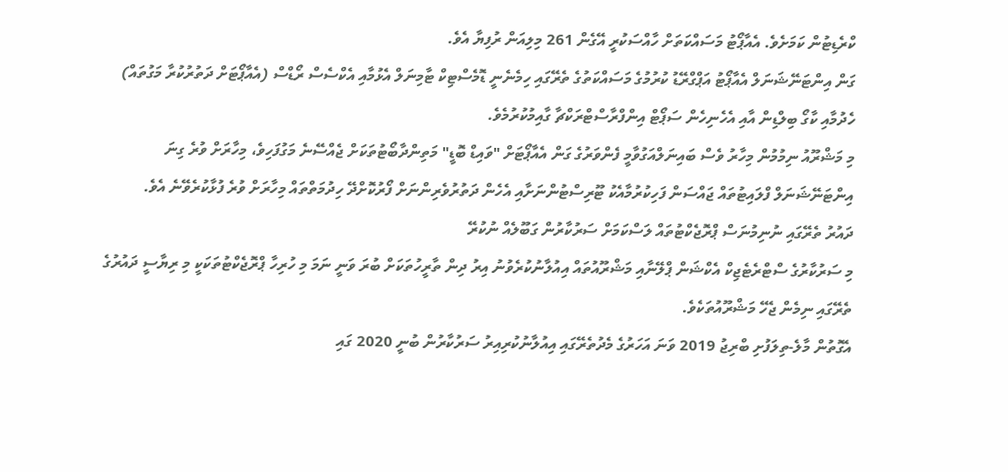ކްރެޑިޓުން ކަމަށެވެ. އެއާޕޯޓު މަސައްކަތަށް ހާއްސަކުރީ އޭގެން 261 މިލިއަން ރުފިޔާ އެވެ.
ގަން އިންޓަނޭޝަނަލް އެއާޕޯޓު އަޕްގްރޭޑު ކުރުމުގެ މަސައްކަތުގެ ތެރޭގައި ހިމެނެނީ ޑޮމެސްޓިކް ޓާމިނަލް އެޅުމާއި އެކްސެސް ރޯޑްސް (އެއާޕޯޓަށް ދަތުރުކުރާ މަގުތައް) ހެދުމާއި ކާގޯ ބިލްޑިން އާއި އެހެނިހެން ސަޕޯޓް އިންފްރާސްޓްރަކްޗާ ގާއިމުކުރުމެވެ.
މި މަޝްރޫއު ނިމުމުން މިހާރު ވެސް ބައިނަލްއަގުވާމީ ފެންވަރުގެ ގަން އެއާޕޯޓަށް "ވައިޑް ބޮޑީ" މަތިންދާބޯޓުތަކަށް ޖެއްސޭނެ މަގުފަހިވެ، މިހާރަށް ވުރެ ގިނަ އިންޓަނޭޝަނަލް ފްލައިޓުތައް ޖައްސަން ފަހިކުރުމާއެކު ޓޫރިސްޓުންނަށާއި އެހެން ދަތުރުވެރިންނަށް ފޯރުކޮށްދޭ ހިދުމަތްތައް މިހާރަށް ވުރެ ފުޅާކުރެވޭނެ އެވެ.
ދައުރު ތެރޭގައި ނުނިމުނަސް ޕްރޮޖެކްޓުތައް ލަސްކަމަށް ސަރުކާރުން ގަބޫލެއް ނުކުރޭ
މި ސަރުކާރުގެ ސްޓްރެޓެޖިކް އެކްޝަން ޕްލޭނާއި މަޝްރޫއުތައް އިއުލާނުކުރެވުނު އިރު ދިން ތާރީހުތަކަށް ބުރަ ވަނީ ނަމަ މި ހުރިހާ ޕްރޮޖެކްޓުތަކަކީ މި ރިޔާސީ ދައުރުގެ ތެރޭގައި ނިމެން ޖެހޭ މަޝްރޫއުތަކެވެ.
އެގޮތުން މާލެ-ތިލަފުށި ބްރިޖު 2019 ވަނަ އަހަރުގެ މެދުތެރޭގައި އިއުލާނުކުރިއިރު ސަރުކާރުން ބުނީ 2020 ގައި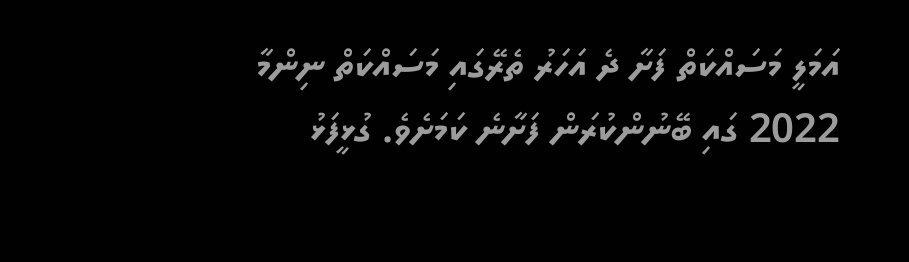އަމަލީ މަސައްކަތް ފަށާ ދެ އަހަރު ތެރޭގައި މަސައްކަތް ނިންމާ 2022 ގައި ބޭނުންކުރަން ފަށާނެ ކަމަށެވެ. ގުޅީފަޅު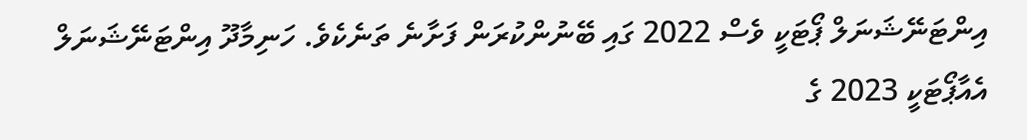އިންޓަނޭޝަނަލް ޕޯޓަކީ ވެސް 2022 ގައި ބޭނުންކުރަން ފަށާނެ ތަނެކެވެ. ހަނިމާދޫ އިންޓަނޭޝަނަލް އެއާޕޯޓަކީ 2023 ގެ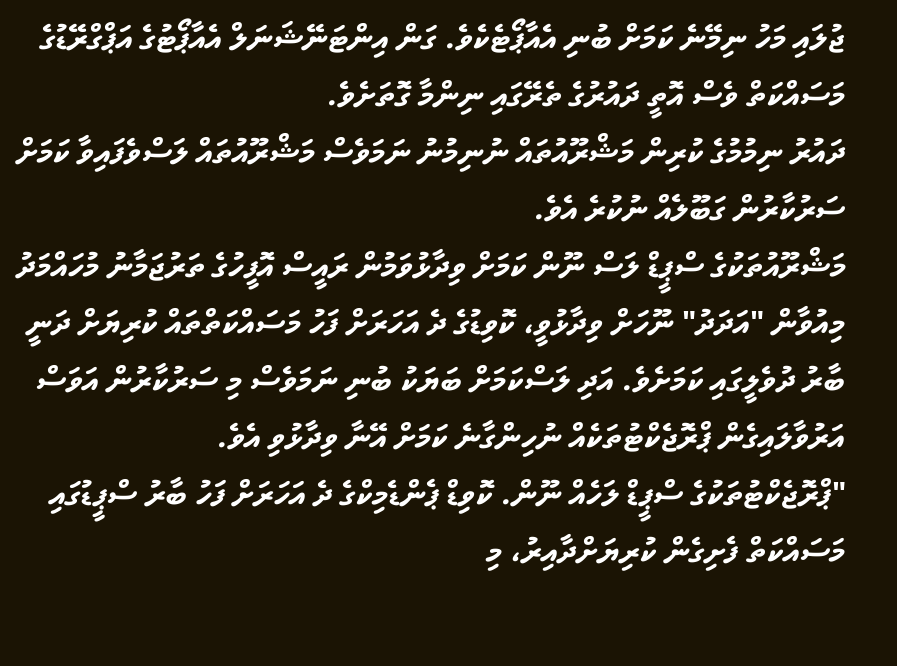ޖުލައި މަހު ނިމޭނެ ކަމަށް ބުނި އެއާޕޯޓެކެވެ. ގަން އިންޓަނޭޝަނަލް އެއާޕޯޓުގެ އަޕްގްރޭޑުގެ މަސައްކަތް ވެސް އޮތީ ދައުރުގެ ތެރޭގައި ނިންމާ ގޮތަށެވެ.
ދައުރު ނިމުމުގެ ކުރިން މަޝްރޫއުތައް ނުނިމުނު ނަމަވެސް މަޝްރޫއުތައް ލަސްވެފައިވާ ކަމަށް ސަރުކާރުން ގަބޫލެއް ނުކުރެ އެވެ.
މަޝްރޫއުތަކުގެ ސްޕީޑް ލަސް ނޫން ކަމަށް ވިދާޅުވަމުން ރައީސް އޮފީހުގެ ތަރުޖަމާނު މުހައްމަދު މިއުވާން "އަދަދު" ނޫހަށް ވިދާޅުވީ، ކޮވިޑުގެ ދެ އަހަރަށް ފަހު މަސައްކަތްތައް ކުރިޔަށް ދަނީ ބާރު ދުވެލީގައި ކަމަށެވެ. އަދި ލަސްކަމަށް ބަޔަކު ބުނި ނަމަވެސް މި ސަރުކާރުން އަވަސް އަރުވާލައިގެން ޕްރޮޖެކްޓުތަކެއް ނުހިންގާނެ ކަމަށް އޭނާ ވިދާޅުވި އެވެ.
"ޕްރޮޖެކްޓުތަކުގެ ސްޕީޑް ލަހެއް ނޫން. ކޮވިޑް ޕެންޑެމިކްގެ ދެ އަހަރަށް ފަހު ބާރު ސްޕީޑުގައި މަސައްކަތް ފެށިގެން ކުރިޔަށްދާއިރު، މި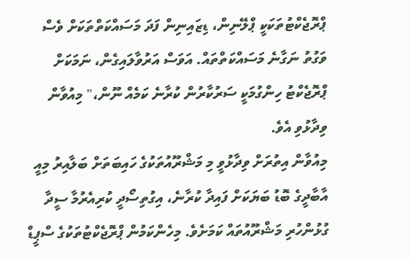ޕްރޮޖެކްޓުތަކަކީ ޕްލޭނިން، ޑިޒައިނިން ފަދަ މަސައްކަތްތަކަށް ވެސް ވަގުތު ނަގާނެ މަސައްކަތްތައް. އަވަސް އަރުވާލައިގެން، ނަމަކަށް ޕްރޮޖެކްޓު ހިންގުމަކީ ސަރުކާރުން ކުރާނެ ކަމެއް ނޫން،" މިއުވާން ވިދާޅުވި އެވެ.
މިއުވާން އިތުރަށް ވިދާޅުވީ މި މަޝްރޫއުތަކުގެ ހައިބަތަށް ބަލާއިރު މިއީ އާބާދީގެ ބޮޑު ބަޔަކަށް ފައިދާ ކުރާނެ، އިގުތިސޯދީ ކުރިއެރުމާ ސީދާ ގުޅުންހުރި މަޝްރޫއުތައް ކަމަށެވެ. މިހެންކަމުން ޕްރޮޖެކްޓުތަކުގެ ސްޕީޑް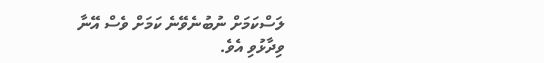ލަސްކަމަށް ނުބުނެވޭނެ ކަމަށް ވެސް އޭނާ ވިދާޅުވި އެވެ.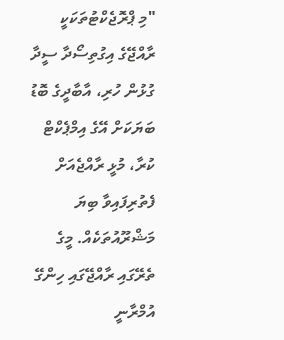"މި ޕްރޮޖެކްޓުތަކަކީ ރާއްޖޭގެ އިގުތިސޯދާ ސީދާ ގުޅުން ހުރި، އާބާދީގެ ބޮޑު ބަޔަކަށް އޭގެ އިމްޕެކްޓް ކުރާ، މުޅީ ރާއްޖެއަށް ފެތުރިފައިވާ ބިޔަ މަޝްރޫއުތަކެއް. މީގެ ތެރޭގައި ރާއްޖޭގައި ހިންގޭ އުމްރާނީ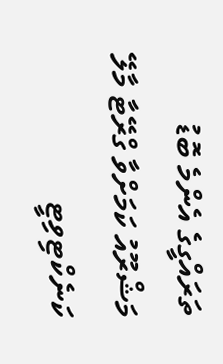ތަރައްގީގެ އެންމެ ބޮޑު މަޝްރޫއު ކަމަށްވާ ގްރޭޓާ މާލޭ ކަނެކްޓިވިޓީ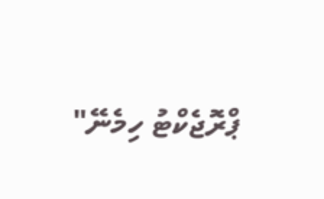ޕްރޮޖެކްޓު ހިމެނޭ"